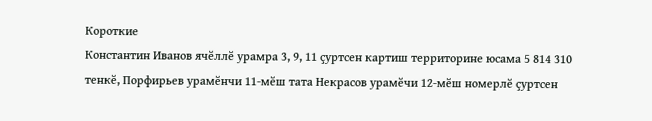Короткие
Константин Иванов ячӗллӗ урамра 3, 9, 11 ҫуртсен картиш территорине юсама 5 814 310 тенкӗ, Порфирьев урамӗнчи 11-мӗш тата Некрасов урамӗчи 12-мӗш номерлӗ ҫуртсен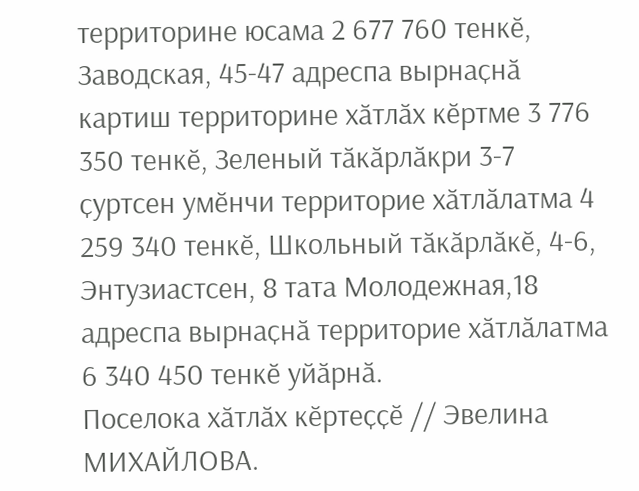территорине юсама 2 677 760 тенкӗ, Заводская, 45-47 адреспа вырнаҫнӑ картиш территорине хӑтлӑх кӗртме 3 776 350 тенкӗ, Зеленый тӑкӑрлӑкри 3-7 ҫуртсен умӗнчи территорие хӑтлӑлатма 4 259 340 тенкӗ, Школьный тӑкӑрлӑкӗ, 4-6, Энтузиастсен, 8 тата Молодежная,18 адреспа вырнаҫнӑ территорие хӑтлӑлатма 6 340 450 тенкӗ уйӑрнӑ.
Поселока хӑтлӑх кӗртеҫҫӗ // Эвелина МИХАЙЛОВА.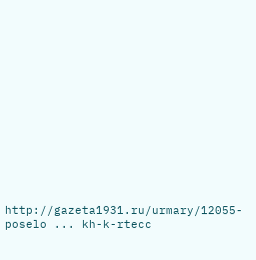http://gazeta1931.ru/urmary/12055-poselo ... kh-k-rtecc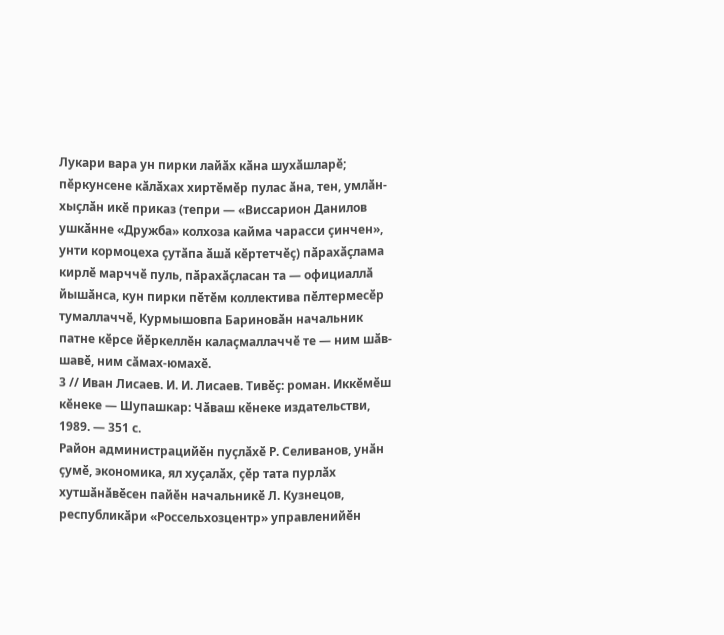Лукари вара ун пирки лайӑх кӑна шухӑшларӗ; пӗркунсене кӑлӑхах хиртӗмӗр пулас ӑна, тен, умлӑн-хыҫлӑн икӗ приказ (тепри — «Виссарион Данилов ушкӑнне «Дружба» колхоза кайма чарасси ҫинчен», унти кормоцеха ҫутӑпа ӑшӑ кӗртетчӗҫ) пӑрахӑҫлама кирлӗ марччӗ пуль, пӑрахӑҫласан та — официаллӑ йышӑнса, кун пирки пӗтӗм коллектива пӗлтермесӗр тумаллаччӗ, Курмышовпа Бариновӑн начальник патне кӗрсе йӗркеллӗн калаҫмаллаччӗ те — ним шӑв-шавӗ, ним сӑмах-юмахӗ.
3 // Иван Лисаев. И. И. Лисаев. Тивӗҫ: роман. Иккӗмӗш кӗнеке — Шупашкар: Чӑваш кӗнеке издательстви, 1989. — 351 с.
Район администрацийӗн пуҫлӑхӗ Р. Селиванов, унӑн ҫумӗ, экономика, ял хуҫалӑх, ҫӗр тата пурлӑх хутшӑнӑвӗсен пайӗн начальникӗ Л. Кузнецов, республикӑри «Россельхозцентр» управленийӗн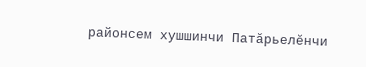районсем хушшинчи Патӑрьелӗнчи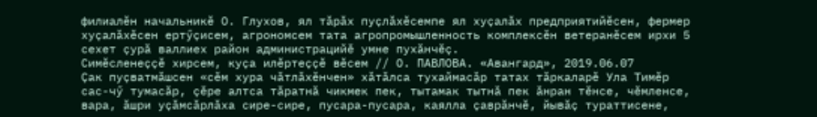филиалӗн начальникӗ О. Глухов, ял тӑрӑх пуҫлӑхӗсемпе ял хуҫалӑх предприятийӗсен, фермер хуҫалӑхӗсен ертӳҫисем, агрономсем тата агропромышленность комплексӗн ветеранӗсем ирхи 5 сехет ҫурӑ валлиех район администрацийӗ умне пухӑнчӗҫ.
Симӗсленеҫҫӗ хирсем, куҫа илӗртеҫҫӗ вӗсем // О. ПАВЛОВА. «Авангард», 2019.06.07
Ҫак пуҫватмӑшсен «сӗм хура чӑтлӑхӗнчен» хӑтӑлса тухаймасӑр татах тӑркаларӗ Ула Тимӗр сас-чӳ тумасӑр, ҫӗре алтса тӑратнӑ чикмек пек, тытамак тытнӑ пек ӑнран тӗнсе, чӗмленсе, вара, ӑшри уҫӑмсӑрлӑха сире-сире, пусара-пусара, каялла ҫаврӑнчӗ, йывӑҫ тураттисене,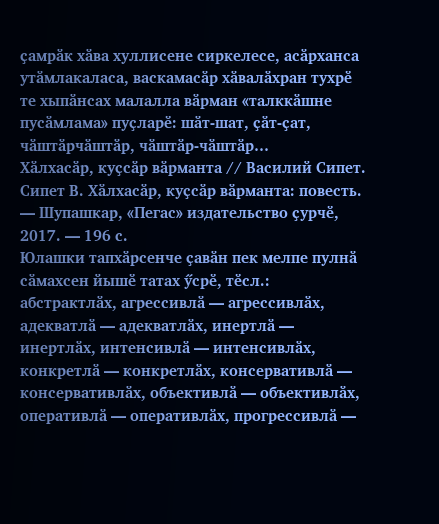ҫамрӑк хӑва хуллисене сиркелесе, асӑрханса утӑмлакаласа, васкамасӑр хӑвалӑхран тухрӗ те хыпӑнсах малалла вӑрман «талккӑшне пусӑмлама» пуҫларӗ: шӑт-шат, ҫӑт-ҫат, чӑштӑрчӑштӑр, чӑштӑр-чӑштӑр…
Хӑлхасӑр, куҫсӑр вӑрманта // Василий Сипет. Сипет В. Хӑлхасӑр, куҫсӑр вӑрманта: повесть. — Шупашкар, «Пегас» издательство ҫурчӗ, 2017. — 196 с.
Юлашки тапхӑрсенче ҫавӑн пек мелпе пулнӑ сӑмахсен йышӗ татах ӳсрӗ, тӗсл.: абстрактлӑх, агрессивлӑ — агрессивлӑх, адекватлӑ — адекватлӑх, инертлӑ — инертлӑх, интенсивлӑ — интенсивлӑх, конкретлӑ — конкретлӑх, консервативлӑ — консервативлӑх, объективлӑ — объективлӑх, оперативлӑ — оперативлӑх, прогрессивлӑ —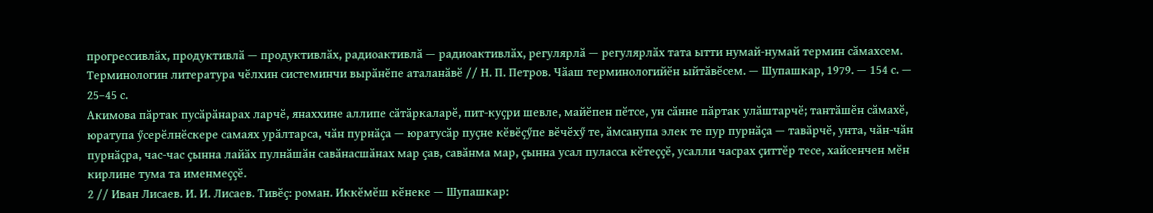прогрессивлӑх, продуктивлӑ — продуктивлӑх, радиоактивлӑ — радиоактивлӑх, регулярлӑ — регулярлӑх тата ытти нумай-нумай термин сӑмахсем.
Терминологин литература чӗлхин системинчи вырӑнӗпе аталанӑвӗ // Н. П. Петров. Чӑаш терминологийӗн ыйтӑвӗсем. — Шупашкар, 1979. — 154 с. — 25–45 с.
Акимова пӑртак пусӑрӑнарах ларчӗ, янаххине аллипе сӑтӑркаларӗ, пит-куҫри шевле, майӗпен пӗтсе, ун сӑнне пӑртак улӑштарчӗ; тантӑшӗн сӑмахӗ, юратупа ӳсерӗлнӗскере самаях урӑлтарса, чӑн пурнӑҫа — юратусӑр пуҫне кӗвӗҫӳпе вӗчӗхӳ те, ӑмсанупа элек те пур пурнӑҫа — тавӑрчӗ, унта, чӑн-чӑн пурнӑҫра, час-час ҫынна лайӑх пулнӑшӑн савӑнасшӑнах мар ҫав, савӑнма мар, ҫынна усал пуласса кӗтеҫҫӗ, усалли часрах ҫиттӗр тесе, хайсенчен мӗн кирлине тума та именмеҫҫӗ.
2 // Иван Лисаев. И. И. Лисаев. Тивӗҫ: роман. Иккӗмӗш кӗнеке — Шупашкар: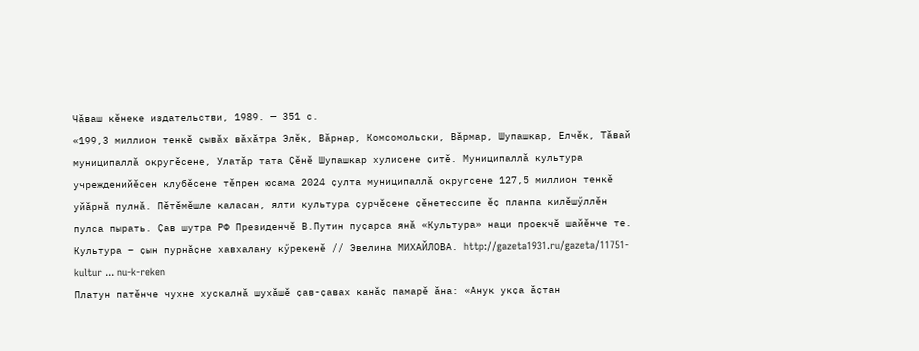Чӑваш кӗнеке издательстви, 1989. — 351 с.
«199,3 миллион тенкӗ ҫывӑх вӑхӑтра Элӗк, Вӑрнар, Комсомольски, Вӑрмар, Шупашкар, Елчӗк, Тӑвай муниципаллӑ округӗсене, Улатӑр тата Ҫӗнӗ Шупашкар хулисене ҫитӗ. Муниципаллӑ культура учрежденийӗсен клубӗсене тӗпрен юсама 2024 ҫулта муниципаллӑ округсене 127,5 миллион тенкӗ уйӑрнӑ пулнӑ. Пӗтӗмӗшле каласан, ялти культура ҫурчӗсене ҫӗнетессипе ӗҫ планпа килӗшӳллӗн пулса пырать. Ҫав шутра РФ Президенчӗ В.Путин пуҫарса янӑ «Культура» наци проекчӗ шайӗнче те.
Культура – ҫын пурнӑҫне хавхалану кӳрекенӗ // Эвелина МИХАЙЛОВА. http://gazeta1931.ru/gazeta/11751-kultur ... nu-k-reken
Платун патӗнче чухне хускалнӑ шухӑшӗ ҫав-ҫавах канӑҫ памарӗ ӑна: «Анук укҫа ӑҫтан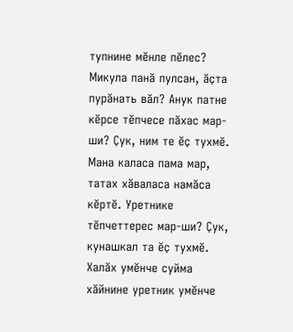тупнине мӗнле пӗлес? Микула панӑ пулсан, ӑҫта пурӑнать вӑл? Анук патне кӗрсе тӗпчесе пӑхас мар-ши? Ҫук, ним те ӗҫ тухмӗ. Мана каласа пама мар, татах хӑваласа намӑса кӗртӗ. Уретнике тӗпчеттерес мар-ши? Ҫук, кунашкал та ӗҫ тухмӗ. Халӑх умӗнче суйма хӑйнине уретник умӗнче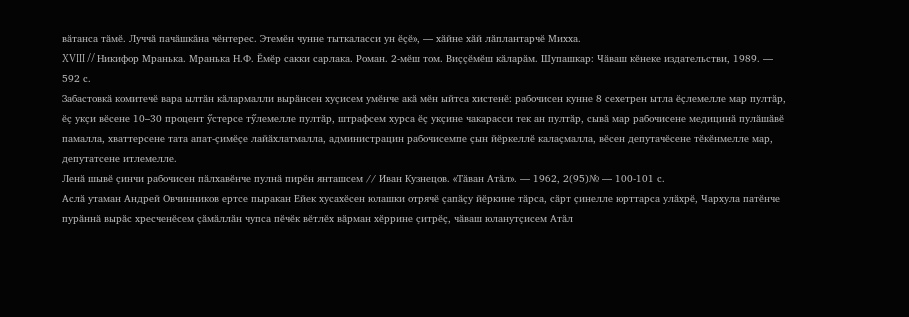вӑтанса тӑмӗ. Луччӑ пачӑшкӑна чӗнтерес. Этемӗн чунне тыткаласси ун ӗҫӗ», — хӑйне хӑй лӑплантарчӗ Михха.
XVIII // Никифор Мранька. Мранька Н.Ф. Ӗмӗр сакки сарлака. Роман. 2-мӗш том. Виҫҫӗмӗш кӑларӑм. Шупашкар: Чӑваш кӗнеке издательстви, 1989. — 592 с.
Забастовкӑ комитечӗ вара ылтӑн кӑлармалли вырӑнсен хуҫисем умӗнче акӑ мӗн ыйтса хистенӗ: рабочисен кунне 8 сехетрен ытла ӗҫлемелле мар пултӑр, ӗҫ укҫи вӗсене 10–30 процент ӳстерсе тӳлемелле пултӑр, штрафсем хурса ӗҫ укҫине чакарасси тек ан пултӑр, сывӑ мар рабочисене медицинӑ пулӑшӑвӗ памалла, хваттерсене тата апат-ҫимӗҫе лайӑхлатмалла, администрацин рабочисемпе ҫын йӗркеллӗ калаҫмалла, вӗсен депутачӗсене тӗкӗнмелле мар, депутатсене итлемелле.
Ленӑ шывӗ ҫинчи рабочисен пӑлхавӗнче пулнӑ пирӗн янташсем // Иван Кузнецов. «Тӑван Атӑл». — 1962, 2(95)№ — 100-101 с.
Аслӑ утаман Андрей Овчинников ертсе пыракан Ейек хусахӗсен юлашки отрячӗ ҫапӑҫу йӗркине тӑрса, сӑрт ҫинелле юрттарса улӑхрӗ, Чархула патӗнче пурӑннӑ вырӑс хресченӗсем ҫӑмӑллӑн чупса пӗчӗк вӗтлӗх вӑрман хӗррине ҫитрӗҫ, чӑваш юланутҫисем Атӑл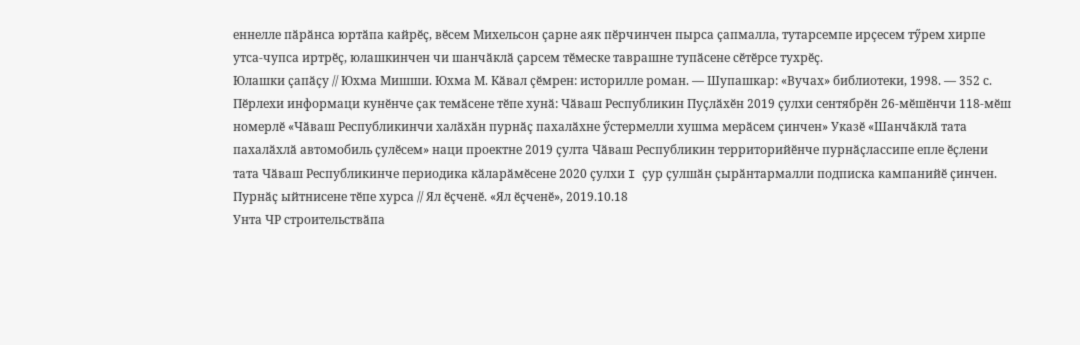еннелле пӑрӑнса юртӑпа кайрӗҫ, вӗсем Михельсон ҫарне аяк пӗрчинчен пырса ҫапмалла, тутарсемпе ирҫесем тӳрем хирпе утса-чупса иртрӗҫ, юлашкинчен чи шанчӑклӑ ҫарсем тӗмеске таврашне тупӑсене сӗтӗрсе тухрӗҫ.
Юлашки ҫапӑҫу // Юхма Мишши. Юхма М. Кӑвал ҫӗмрен: историлле роман. — Шупашкар: «Вучах» библиотеки, 1998. — 352 с.
Пӗрлехи информаци кунӗнче ҫак темӑсене тӗпе хунӑ: Чӑваш Республикин Пуҫлӑхӗн 2019 ҫулхи сентябрӗн 26-мӗшӗнчи 118-мӗш номерлӗ «Чӑваш Республикинчи халӑхӑн пурнӑҫ пахалӑхне ӳстермелли хушма мерӑсем ҫинчен» Указӗ «Шанчӑклӑ тата пахалӑхлӑ автомобиль ҫулӗсем» наци проектне 2019 ҫулта Чӑваш Республикин территорийӗнче пурнӑҫлассипе епле ӗҫлени тата Чӑваш Республикинче периодика кӑларӑмӗсене 2020 ҫулхи I ҫур ҫулшӑн ҫырӑнтармалли подписка кампанийӗ ҫинчен.
Пурнӑҫ ыйтнисене тӗпе хурса // Ял ӗҫченӗ. «Ял ӗҫченӗ», 2019.10.18
Унта ЧР строительствӑпа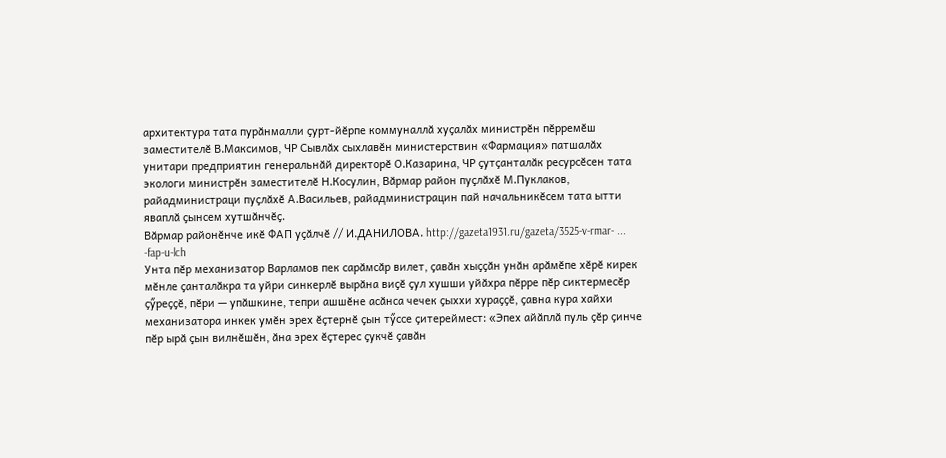архитектура тата пурӑнмалли ҫурт-йӗрпе коммуналлӑ хуҫалӑх министрӗн пӗрремӗш заместителӗ В.Максимов, ЧР Сывлӑх сыхлавӗн министерствин «Фармация» патшалӑх унитари предприятин генеральнӑй директорӗ О.Казарина, ЧР ҫутҫанталӑк ресурсӗсен тата экологи министрӗн заместителӗ Н.Косулин, Вӑрмар район пуҫлӑхӗ М.Пуклаков, райадминистраци пуҫлӑхӗ А.Васильев, райадминистрацин пай начальникӗсем тата ытти яваплӑ ҫынсем хутшӑнчӗҫ.
Вӑрмар районӗнче икӗ ФАП уҫӑлчӗ // И.ДАНИЛОВА. http://gazeta1931.ru/gazeta/3525-v-rmar- ... -fap-u-lch
Унта пӗр механизатор Варламов пек сарӑмсӑр вилет, ҫавӑн хыҫҫӑн унӑн арӑмӗпе хӗрӗ кирек мӗнле ҫанталӑкра та уйри синкерлӗ вырӑна виҫӗ ҫул хушши уйӑхра пӗрре пӗр сиктермесӗр ҫӳреҫҫӗ, пӗри — упӑшкине, тепри ашшӗне асӑнса чечек ҫыххи хураҫҫӗ, ҫавна кура хайхи механизатора инкек умӗн эрех ӗҫтернӗ ҫын тӳссе ҫитереймест: «Эпех айӑплӑ пуль ҫӗр ҫинче пӗр ырӑ ҫын вилнӗшӗн, ӑна эрех ӗҫтерес ҫукчӗ ҫавӑн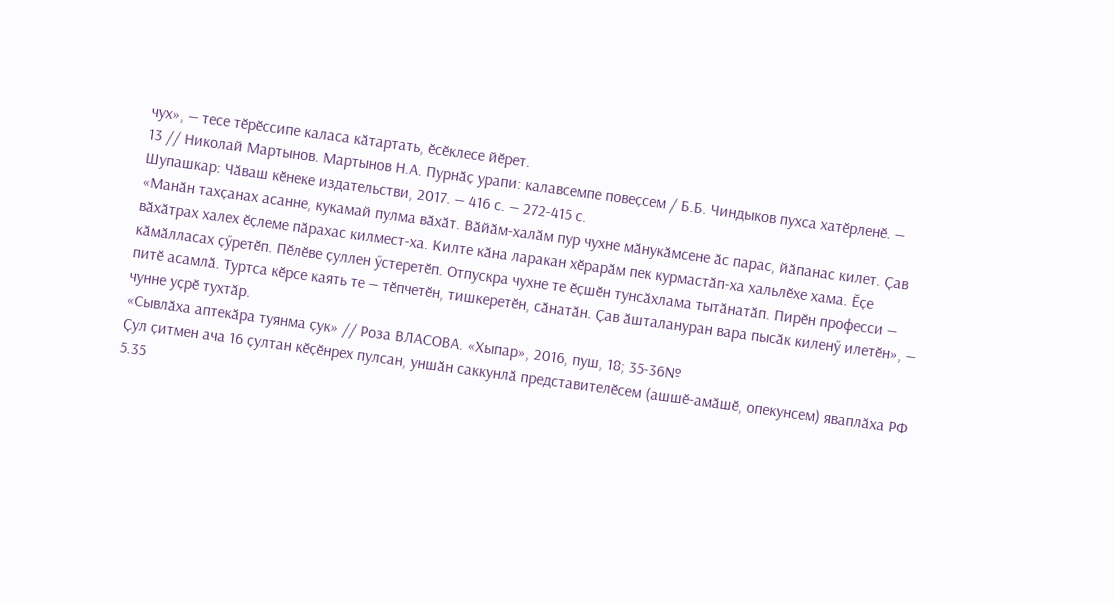чух», — тесе тӗрӗссипе каласа кӑтартать, ӗсӗклесе йӗрет.
13 // Николай Мартынов. Мартынов Н.А. Пурнӑҫ урапи: калавсемпе повеҫсем / Б.Б. Чиндыков пухса хатӗрленӗ. — Шупашкар: Чӑваш кӗнеке издательстви, 2017. — 416 с. — 272-415 с.
«Манӑн тахҫанах асанне, кукамай пулма вӑхӑт. Вӑйӑм-халӑм пур чухне мӑнукӑмсене ӑс парас, йӑпанас килет. Ҫав вӑхӑтрах халех ӗҫлеме пӑрахас килмест-ха. Килте кӑна ларакан хӗрарӑм пек курмастӑп-ха хальлӗхе хама. Ӗҫе кӑмӑлласах ҫӳретӗп. Пӗлӗве ҫуллен ӳстеретӗп. Отпускра чухне те ӗҫшӗн тунсӑхлама тытӑнатӑп. Пирӗн професси — питӗ асамлӑ. Туртса кӗрсе каять те — тӗпчетӗн, тишкеретӗн, сӑнатӑн. Ҫав ӑшталануран вара пысӑк киленӳ илетӗн», — чунне уҫрӗ тухтӑр.
«Сывлӑха аптекӑра туянма ҫук» // Роза ВЛАСОВА. «Хыпар», 2016, пуш, 18; 35-36№
Ҫул ҫитмен ача 16 ҫултан кӗҫӗнрех пулсан, уншӑн саккунлӑ представителӗсем (ашшӗ-амӑшӗ, опекунсем) яваплӑха РФ 5.35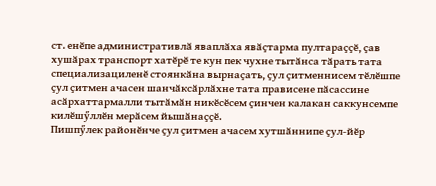ст. енӗпе административлӑ яваплӑха явӑҫтарма пултараҫҫӗ, ҫав хушӑрах транспорт хатӗрӗ те кун пек чухне тытӑнса тӑрать тата специализациленӗ стоянкӑна вырнаҫать, ҫул ҫитменнисем тӗлӗшпе ҫул ҫитмен ачасен шанчӑксӑрлӑхне тата прависене пӑсассине асӑрхаттармалли тытӑмӑн никӗсӗсем ҫинчен калакан саккунсемпе килӗшӳллӗн мерӑсем йышӑнаҫҫӗ.
Пишпӳлек районӗнче ҫул ҫитмен ачасем хутшӑннипе ҫул-йӗр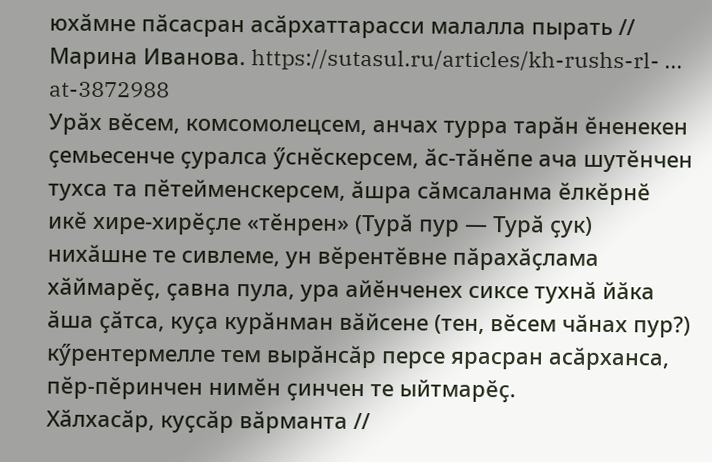юхӑмне пӑсасран асӑрхаттарасси малалла пырать // Марина Иванова. https://sutasul.ru/articles/kh-rushs-rl- ... at-3872988
Урӑх вӗсем, комсомолецсем, анчах турра тарӑн ӗненекен ҫемьесенче ҫуралса ӳснӗскерсем, ӑс-тӑнӗпе ача шутӗнчен тухса та пӗтейменскерсем, ӑшра сӑмсаланма ӗлкӗрнӗ икӗ хире-хирӗҫле «тӗнрен» (Турӑ пур — Турӑ ҫук) нихӑшне те сивлеме, ун вӗрентӗвне пӑрахӑҫлама хӑймарӗҫ, ҫавна пула, ура айӗнченех сиксе тухнӑ йӑка ӑша ҫӑтса, куҫа курӑнман вӑйсене (тен, вӗсем чӑнах пур?) кӳрентермелле тем вырӑнсӑр персе ярасран асӑрханса, пӗр-пӗринчен нимӗн ҫинчен те ыйтмарӗҫ.
Хӑлхасӑр, куҫсӑр вӑрманта //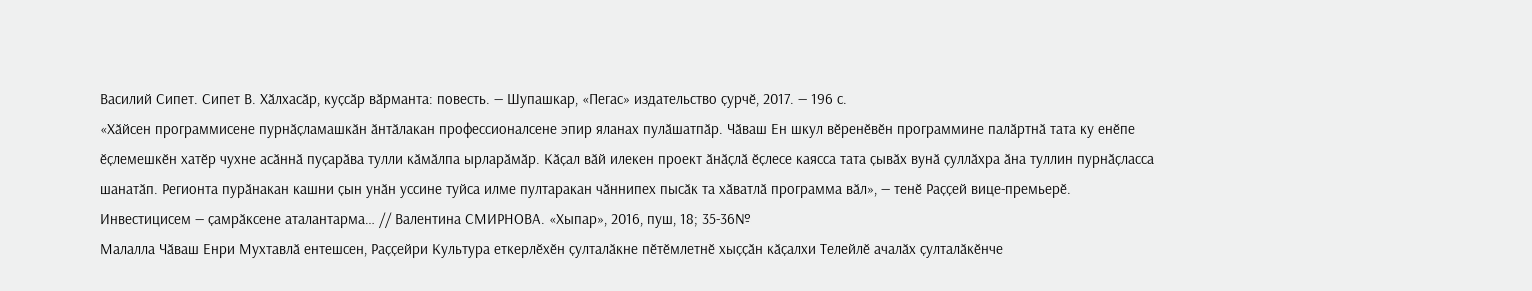Василий Сипет. Сипет В. Хӑлхасӑр, куҫсӑр вӑрманта: повесть. — Шупашкар, «Пегас» издательство ҫурчӗ, 2017. — 196 с.
«Хӑйсен программисене пурнӑҫламашкӑн ӑнтӑлакан профессионалсене эпир яланах пулӑшатпӑр. Чӑваш Ен шкул вӗренӗвӗн программине палӑртнӑ тата ку енӗпе ӗҫлемешкӗн хатӗр чухне асӑннӑ пуҫарӑва тулли кӑмӑлпа ырларӑмӑр. Кӑҫал вӑй илекен проект ӑнӑҫлӑ ӗҫлесе каясса тата ҫывӑх вунӑ ҫуллӑхра ӑна туллин пурнӑҫласса шанатӑп. Регионта пурӑнакан кашни ҫын унӑн уссине туйса илме пултаракан чӑннипех пысӑк та хӑватлӑ программа вӑл», — тенӗ Раҫҫей вице-премьерӗ.
Инвестицисем — ҫамрӑксене аталантарма… // Валентина СМИРНОВА. «Хыпар», 2016, пуш, 18; 35-36№
Малалла Чӑваш Енри Мухтавлӑ ентешсен, Раҫҫейри Культура еткерлӗхӗн ҫулталӑкне пӗтӗмлетнӗ хыҫҫӑн кӑҫалхи Телейлӗ ачалӑх ҫулталӑкӗнче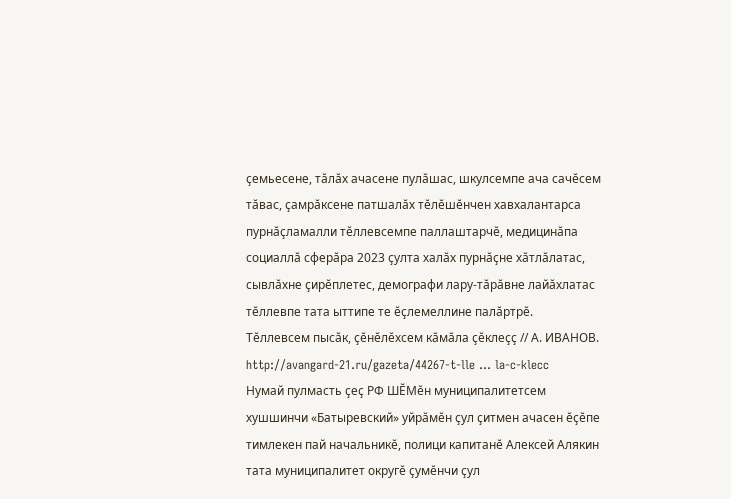ҫемьесене, тӑлӑх ачасене пулӑшас, шкулсемпе ача сачӗсем тӑвас, ҫамрӑксене патшалӑх тӗлӗшӗнчен хавхалантарса пурнӑҫламалли тӗллевсемпе паллаштарчӗ, медицинӑпа социаллӑ сферӑра 2023 ҫулта халӑх пурнӑҫне хӑтлӑлатас, сывлӑхне ҫирӗплетес, демографи лару-тӑрӑвне лайӑхлатас тӗллевпе тата ыттипе те ӗҫлемеллине палӑртрӗ.
Тӗллевсем пысӑк, ҫӗнӗлӗхсем кӑмӑла ҫӗклеҫҫ // А. ИВАНОВ. http://avangard-21.ru/gazeta/44267-t-lle ... la-c-klecc
Нумай пулмасть ҫеҫ РФ ШӖМӗн муниципалитетсем хушшинчи «Батыревский» уйрӑмӗн ҫул ҫитмен ачасен ӗҫӗпе тимлекен пай начальникӗ, полици капитанӗ Алексей Алякин тата муниципалитет округӗ ҫумӗнчи ҫул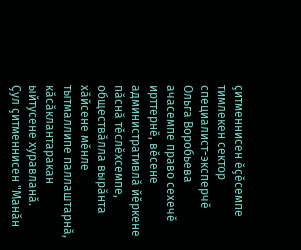ҫитменнисен ӗҫӗсемпе тимлекен сектор специалист-эксперчӗ Ольга Воробьева ачасемпе право сехечӗ ирттернӗ, вӗсене административлӑ йӗркене пӑснӑ тӗслӗхсемпе, обществӑлла вырӑнта хӑйсене мӗнле тытмаллипе паллаштарнӑ, кӑсӑклантаракан ыйтусене хуравланӑ.
Ҫул ҫитменнисен "Манӑн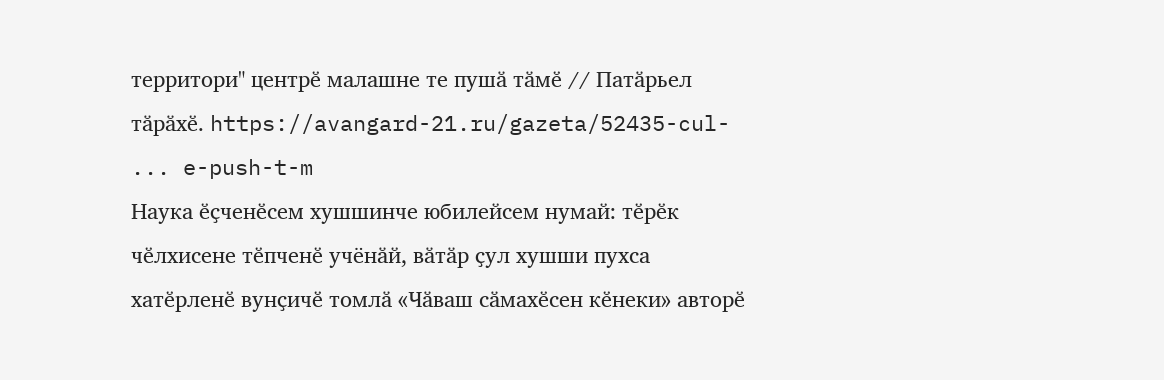территори" центрӗ малашне те пушӑ тӑмӗ // Патӑрьел тӑрӑхӗ. https://avangard-21.ru/gazeta/52435-cul- ... e-push-t-m
Наука ӗҫченӗсем хушшинче юбилейсем нумай: тӗрӗк чӗлхисене тӗпченӗ учёнӑй, вӑтӑр ҫул хушши пухса хатӗрленӗ вунҫичӗ томлӑ «Чӑваш сӑмахӗсен кӗнеки» авторӗ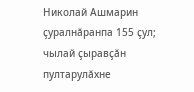Николай Ашмарин ҫуралнӑранпа 155 ҫул; чылай ҫыравҫӑн пултарулӑхне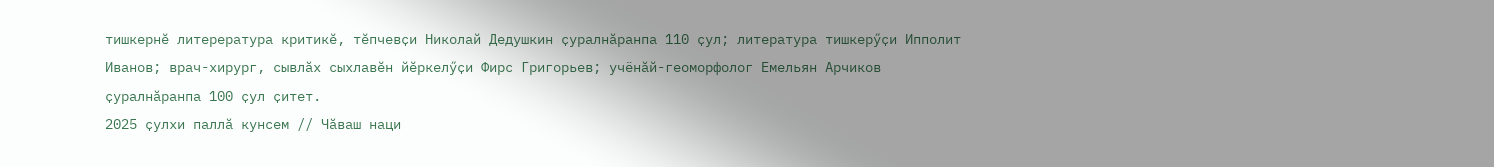тишкернӗ литерература критикӗ, тӗпчевҫи Николай Дедушкин ҫуралнӑранпа 110 ҫул; литература тишкерӳҫи Ипполит Иванов; врач-хирург, сывлӑх сыхлавӗн йӗркелӳҫи Фирс Григорьев; учёнӑй-геоморфолог Емельян Арчиков ҫуралнӑранпа 100 ҫул ҫитет.
2025 ҫулхи паллӑ кунсем // Чӑваш наци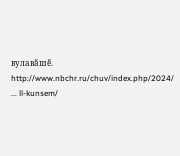вулавӑшӗ. http://www.nbchr.ru/chuv/index.php/2024/ ... ll-kunsem/